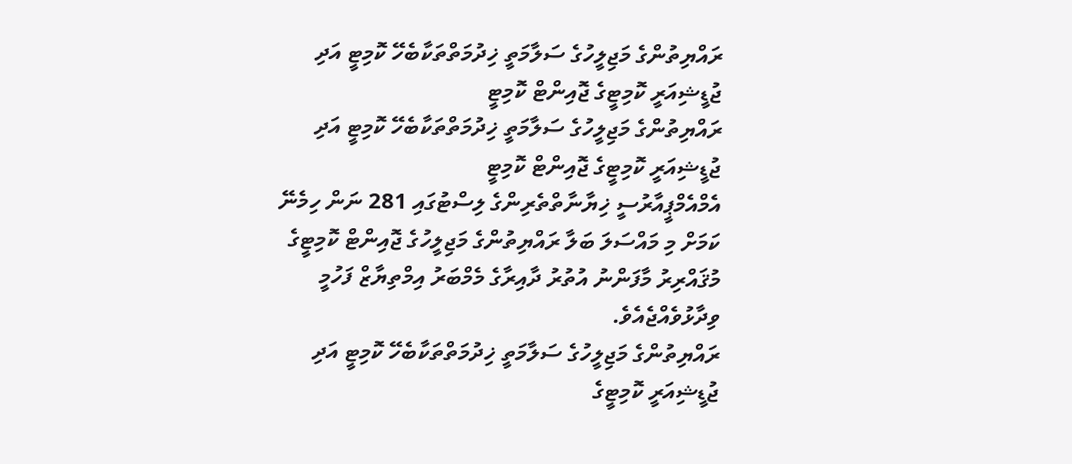ރައްޔިތުންގެ މަޖިލީހުގެ ސަލާމަތީ ޚިދުމަތްތަކާބެހޭ ކޮމިޓީ އަދި ޖުޑީޝިއަރީ ކޮމިޓީގެ ޖޮއިންޓް ކޮމިޓީ
ރައްޔިތުންގެ މަޖިލީހުގެ ސަލާމަތީ ޚިދުމަތްތަކާބެހޭ ކޮމިޓީ އަދި ޖުޑީޝިއަރީ ކޮމިޓީގެ ޖޮއިންޓް ކޮމިޓީ
އެމްއެމްޕީއާރުސީ ޚިޔާނާތްތެރިންގެ ލިސްޓުގައި 281 ނަން ހިމެނޭ ކަމަށް މި މައްސަލަ ބަލާ ރައްޔިތުންގެ މަޖިލީހުގެ ޖޮއިންޓް ކޮމިޓީގެ މުޤައްރިރު މާފަންނު އުތުރު ދާއިރާގެ މެމްބަރު އިމްތިޔާޒް ފަހުމީ ވިދާޅުވެއްޖެއެވެ.
ރައްޔިތުންގެ މަޖިލީހުގެ ސަލާމަތީ ޚިދުމަތްތަކާބެހޭ ކޮމިޓީ އަދި ޖުޑީޝިއަރީ ކޮމިޓީގެ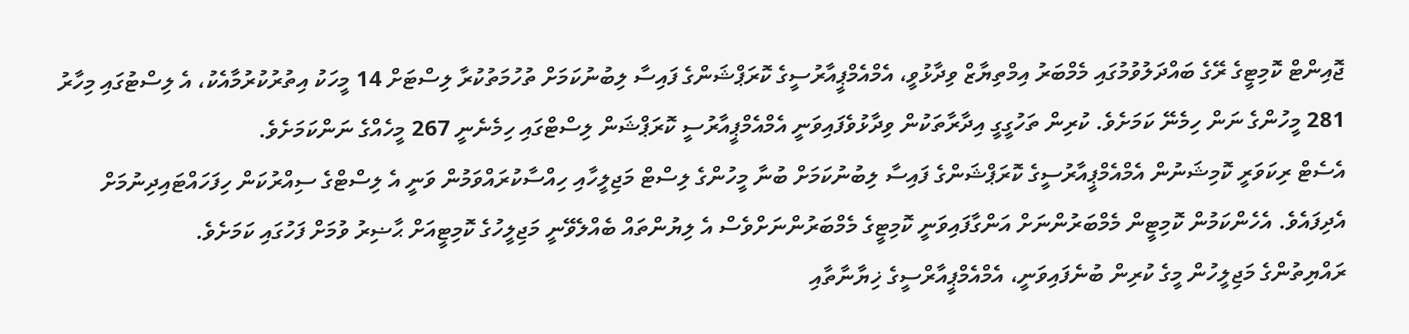ޖޮއިންޓް ކޮމިޓީގެ ރޭގެ ބައްދަލުވުމުގައި މެމްބަރު އިމްތިޔާޒް ވިދާޅުވީ، އެމްއެމްޕީއާރުސީގެ ކޮރަޕްޝަންގެ ފައިސާ ލިބުނުކަމަށް ތުހުމަތުކުރާ ލިސްޓަށް 14 މީހަކު އިތުރުކުރުމާއެކު، އެ ލިސްޓުގައި މިހާރު 281 މީހުންގެ ނަން ހިމެނޭ ކަމަށެވެ. ކުރިން ތަހުގީގީ އިދާރާތަކުން ވިދާޅުވެފައިވަނީ އެމްއެމްޕީއާރުސީ ކޮރަޕްޝަން ލިސްޓްގައި ހިމެނެނީ 267 މީހެއްގެ ނަންކަމަށެވެ.
އެސެޓް ރިކަވަރީ ކޮމިޝަނުން އެމްއެމްޕީއާރުސީގެ ކޮރަޕްޝަންގެ ފައިސާ ލިބުނުކަމަށް ބުނާ މީހުންގެ ލިސްޓް މަޖިލީހާއި ހިއްސާކުރައްވަމުން ވަނީ އެ ލިސްޓްގެ ސިއްރުކަން ހިފަހައްޓައިދިނުމަށް އެދިފައެވެ. އެހެންކަމުން ކޮމިޓީން މެމްބަރުންނަށް އަންގާފައިވަނީ ކޮމިޓީގެ މެމްބަރުންނަށްވެސް އެ ލިޔުންތައް ބެއްލެވޭނީ މަޖިލީހުގެ ކޮމިޓީއަށް ޙާޟިރު ވުމަށް ފަހުގައި ކަމަށެވެ.
ރައްޔިތުންގެ މަޖިލީހުން މީގެ ކުރިން ބުނެފައިވަނީ، އެމްއެމްޕީއާރްސީގެ ޚިޔާނާތާއި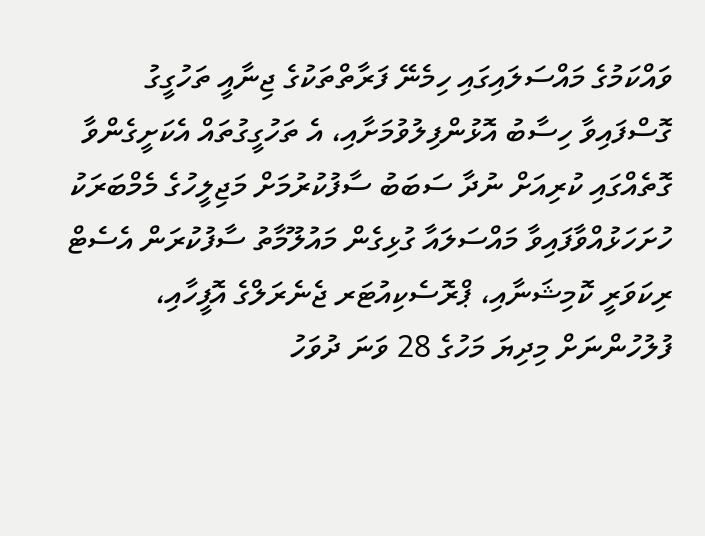ވައްކަމުގެ މައްސަލައިގައި ހިމެނޭ ފަރާތްތަކުގެ ޖިނާއީ ތަހުގީގު ގޮސްފައިވާ ހިސާބު އޮޅުންފިލުވުމަށާއި، އެ ތަހުގީގުތައް އެކަށީގެންވާ ގޮތެއްގައި ކުރިއަށް ނުދާ ސަބަބު ސާފުކުރުމަށް މަޖިލީހުގެ މެމްބަރަކު ހުށަހަޅުއްވާފައިވާ މައްސަލައާ ގުޅިގެން މައުލޫމާތު ސާފުކުރަން އެސެޓް ރިކަވަރީ ކޮމިޝަނާއި، ޕްރޮސެކިއުޓަރ ޖެނެރަލްގެ އޮފީހާއި، ފުލުހުންނަށް މިދިޔަ މަހުގެ 28 ވަނަ ދުވަހު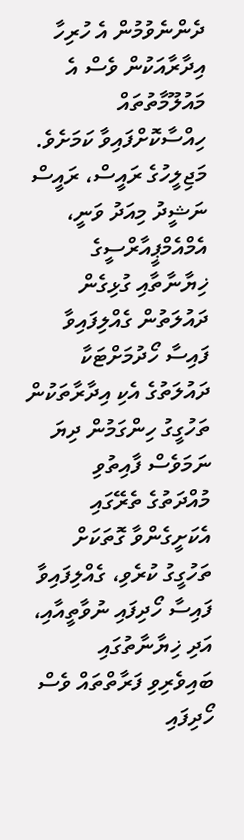ދެންނެވުމުން އެ ހުރިހާ އިދާރާއަކުން ވެސް އެ މައުލޫމާތުތައް ހިއްސާކޮށްފައިވާ ކަމަށެވެ.
މަޖިލީހުގެ ރައީސް، ރައީސް ނަޝީދު މިއަދު ވަނީ، އެމްއެމްޕީއާރްސީގެ ޚިޔާނާތާއި ގުޅިގެން ދައުލަތުން ގެއްލިފައިވާ ފައިސާ ހޯދުމަށްޓަކާ ދައުލަތުގެ އެކި އިދާރާތަކުން ތަހުގީގު ހިންގަމުން ދިޔަ ނަމަވެސް ފާއިތުވި މުއްދަތުގެ ތެރޭގައި އެކަށީގެންވާ ގޮތަކަށް ތަހުގީގު ކުރެވި، ގެއްލިފައިވާ ފައިސާ ހޯދިފައި ނުވާތީއާއި، އަދި ޚިޔާނާތުގައި ބައިވެރިވި ފަރާތްތައް ވެސް ހޯދިފައި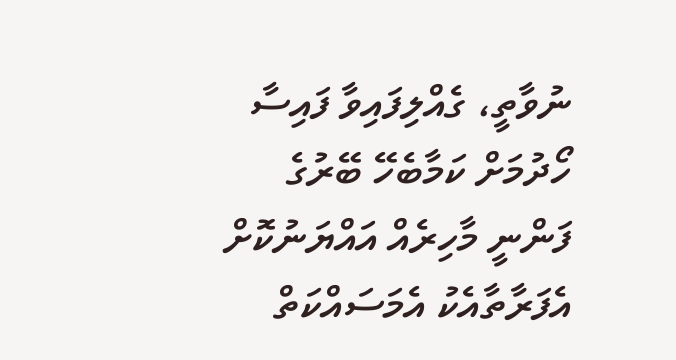ނުވާތީ، ގެއްލިފައިވާ ފައިސާ ހޯދުމަށް ކަމާބެހޭ ބޭރުގެ ފަންނީ މާހިރެއް އައްޔަނުކޮށް އެފަރާތާއެކު އެމަސައްކަތް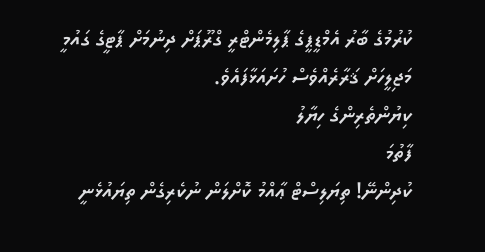ކުރުމުގެ ބާރު އެމްޑީޕީގެ ޕާލިމެންޓްރީ ގްރޫޕަށް ދިނުމަށް ޕާޓީގެ ގައުމީ މަޖިލީހަށް ޤަރާރެއްވެސް ހުށައަޅާފައެވެ.
ކިޔުންތެރިންގެ ހިޔާލު
ފާތުމަ
ކުދިންނޭ! ތިޔަލިސްޓް ޢާއްމު ކޮށްލަން ނުކެރިގެން ތިޔައުޅެނީ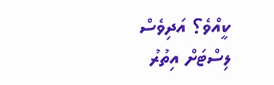ކީއްވެ؟ އަދިވެސް ލިސްޓަށް އިތުރު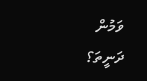ވަމުން ދަނީތަ؟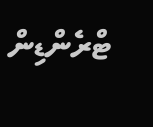ޓްރެންޑިން